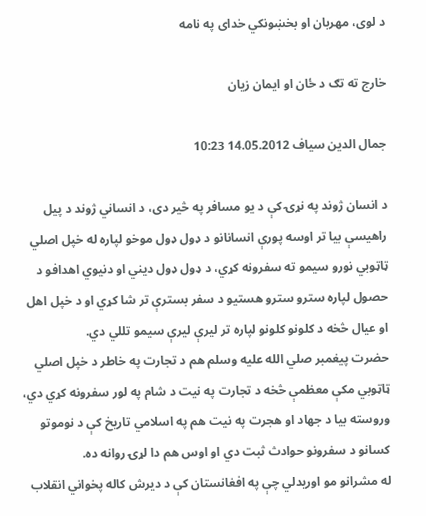د لوی، مهربان او بخښونکي خدای په نامه

خارج ته تګ د ځان او ايمان زيان

جمال الدين سياف 14.05.2012 10:23

د انسان ژوند په نړۍ کې د يو مسافر په څير دى، د انساني ژوند د پيل راهيسې بيا تر اوسه پورې انسانانو د ډول ډول موخو لپاره له خپل اصلي ټاټوبي نورو سيمو ته سفرونه کړي، د ډول ډول ديني او دنيوي اهدافو د حصول لپاره سترو سترو هستيو د سفر بسترې تر شا کړي او د خپل اهل او عيال څخه د کلونو کلونو لپاره تر ليرې ليرې سيمو تللي دي.
حضرت پيغمبر صلي الله عليه وسلم هم د تجارت په خاطر د خپل اصلي ټاټوبي مکې معظمې څخه د تجارت په نيت د شام په لور سفرونه کړي دي، وروسته بيا د جهاد او هجرت په نيت هم په اسلامي تاريخ کې د نوموتو کسانو د سفرونو حوادث ثبت دي او اوس هم دا لړۍ روانه ده.
له مشرانو مو اوريدلي چې په افغانستان کې د ديرش کاله پخواني انقلاب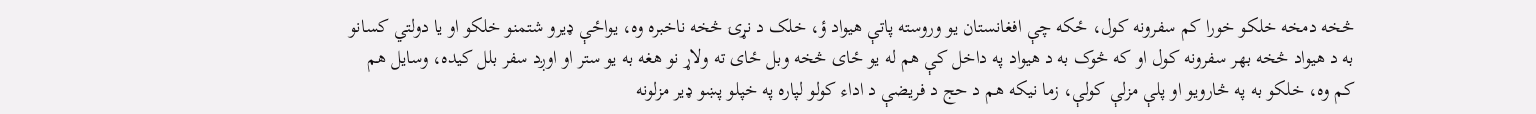څخه دمخه خلکو خورا کم سفرونه کول، ځکه چې افغانستان يو وروسته پاتې هيواد ؤ، خلک د نړۍ څخه ناخبره وه، يواځې ډيرو شتمنو خلکو او يا دولتي کسانو به د هيواد څخه بهر سفرونه کول او که څوک به د هيواد په داخل کې هم له يو ځاى څخه وبل ځاى ته ولاړ نو هغه به يو ستر او اوږد سفر بلل کيده، وسايل هم کم وه، خلکو به په څارويو او پلې مزلې کولې، زما نيکه هم د حج د فريضې د اداء کولو لپاره په خپلو پښو ډير مزلونه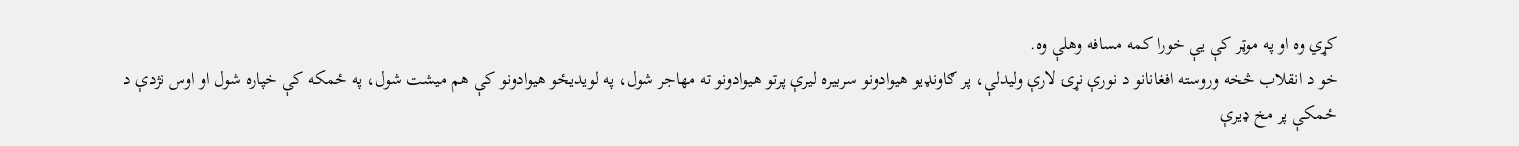کړي وه او په موټر کې يې خورا کمه مسافه وهلې وه.
خو د انقلاب څخه وروسته افغانانو د نورې نړۍ لارې وليدلې، پر ګاونډيو هيوادونو سربيره ليرې پرتو هيوادونو ته مهاجر شول، په لويديځو هيوادونو کې هم ميشت شول، په ځمکه کې خپاره شول او اوس نژدې د ځمکې پر مخ ډيرې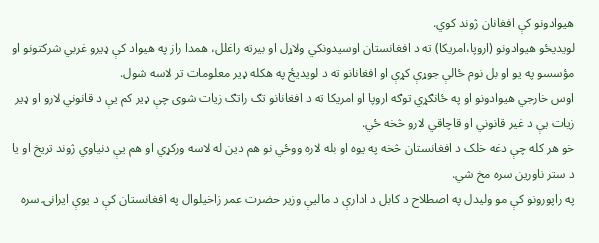هيوادونو کې افغانان ژوند کوي.
لويديځو هيوادونو (اروپا،امريکا) ته د افغانستان اوسيدونکي ولاړل او بيرته راغلل، همدا راز په هيواد کې ډيرو غربي شرکتونو او مؤسسو په يو او بل نوم ځالې جوړې کړې او افغانانو ته د لويديځ په هکله ډير معلومات تر لاسه شول.
اوس خارجي هيوادونو او په ځانګړي توګه اروپا او امريکا ته د افغانانو تګ راتګ زيات شوى چې ډير کم يې د قانوني لارو او ډير زيات يې د غير قانوني او قاچاقي لارو څخه ځي.
خو هر کله چې دغه خلک د افغانستان څخه په يوه او بله لاره ووځي نو هم دين له لاسه ورکړي او هم يې دنياوي ژوند تريخ او يا د ستر ناورين سره مخ شي.
په راپورونو کې مو وليدل په اصطلاح د کابل د ادارې د ماليې وزير حضرت عمر زاخيلوال په افغانستان کې د يوې ايرانۍ سره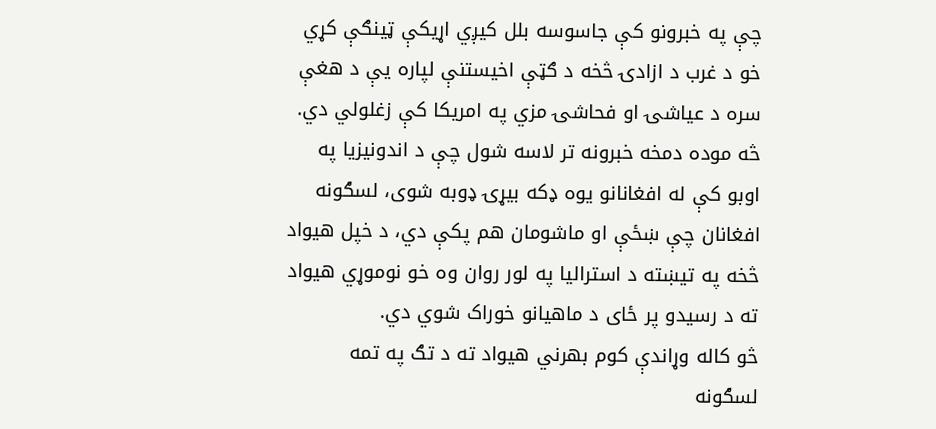چې په خبرونو کې جاسوسه بلل کيږي اړيکې ټينګې کړي خو د غرب د ازادۍ څخه د ګټې اخيستنې لپاره يې د هغې سره د عياشۍ او فحاشۍ مزي په امريکا کې زغلولي دي.
څه موده دمخه خبرونه تر لاسه شول چې د اندونيزيا په اوبو کې له افغانانو يوه ډکه بيړۍ ډوبه شوى، لسګونه افغانان چې ښځې او ماشومان هم پکې دي، د خپل هيواد څخه په تيښته د استراليا په لور روان وه خو نوموړي هيواد ته د رسيدو پر ځاى د ماهيانو خوراک شوي دي.
څو کاله وړاندې کوم بهرني هيواد ته د تګ په تمه لسګونه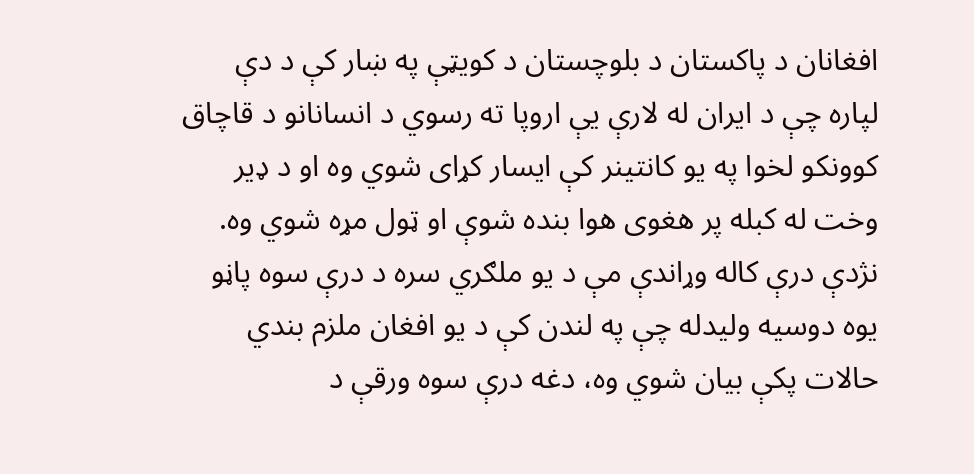افغانان د پاکستان د بلوچستان د کويټې په ښار کې د دې لپاره چې د ايران له لارې يې اروپا ته رسوي د انسانانو د قاچاق کوونکو لخوا په يو کانتينر کې ايسار کړاى شوي وه او د ډير وخت له کبله پر هغوى هوا بنده شوې او ټول مړه شوي وه.
نژدې درې کاله وړاندې مې د يو ملګري سره د درې سوه پاڼو يوه دوسيه وليدله چې په لندن کې د يو افغان ملزم بندي حالات پکې بيان شوي وه، دغه درې سوه ورقې د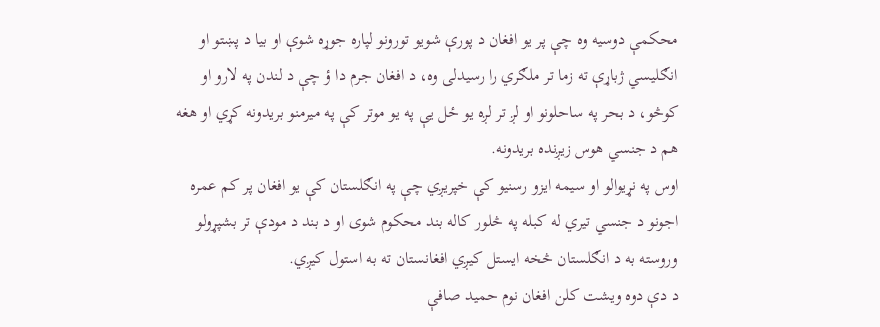محکمې دوسيه وه چې پر يو افغان د پورې شويو تورونو لپاره جوړه شوې او بيا د پښتو او انګليسي ژباړې ته زما تر ملګري را رسيدلى وه، د افغان جرم دا ؤ چې د لندن په لارو او کوڅو، د بحر په ساحلونو او لږ تر لږه يو ځل يې په يو موتر کې په ميرمنو بريدونه کړي او هغه هم د جنسي هوس زيږنده بريدونه.
اوس په نړيوالو او سيمه ايزو رسنيو کې خپريږي چې په انګلستان کې يو افغان پر کم عمره اجونو د جنسي تيري له کبله په څلور کاله بند محکوم شوى او د بند د مودې تر بشپړولو وروسته به د انګلستان څخه ايستل کيږي افغانستان ته به استول کيږي.
د دې دوه ويشت کلن افغان نوم حميد صافې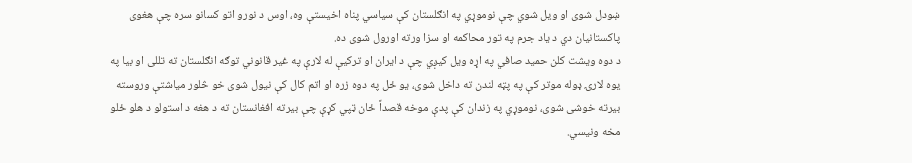ښودل شوى او ويل شوي چې نوموړي په انګلستان کې سياسي پناه اخيستې وه، اوس د نورو اتو کسانو سره چې هغوى پاکستانيان دي د ياد جرم په تور محاکمه او سزا ورته اورول شوى ده.
د دوه ويشت کلن حميد صافي په اړه ويل کيږي چې د ايران او ترکيې له لارې په غير قانوني توګه انګلستان ته تللى او بيا په يوه لارۍ ډوله موتر کې په پټه لندن ته داخل شوى، يو ځل په دوه زره او اتم کال کې نيول شوى خو څلور مياشتې وروسته بيرته خوشى شوى، نوموړي په زندان کې پدې موخه قصداً ځان ټپي کړې چې بيرته افغانستان ته د هغه د استولو د هلو ځلو مخه ونيسي.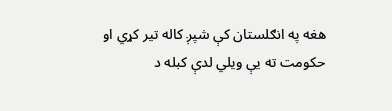هغه په انګلستان کې شپږ کاله تير کړي او حکومت ته يې ويلي لدې کبله د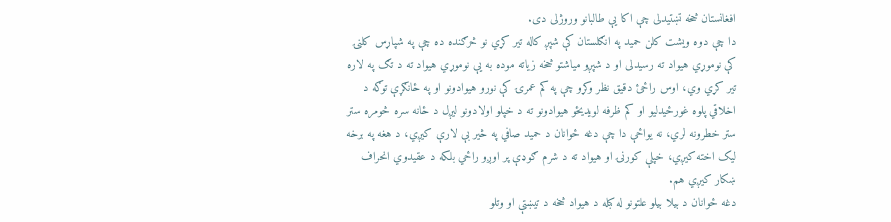افغانستان څخه تښتيدلى چې اکا يې طالبانو وروژلى دى.
دا چې دوه ويشت کلن حميد په انګلستان کې شپږ کاله تير کړي نو څرګنده ده چې په شپاړس کلنۍ کې نوموړي هيواد ته رسيدلى او د شپږو مياشتو څخه زياته موده به يې نوموړي هيواد ته د تګ په لاره تير کړي وي، اوس راځئ دقيق نظر وکړو چې په کم عمرۍ کې نورو هيوادونو او په ځانګړې توګه د اخلاقي پلوه غورځيدليو او کم ظرفه لويديځو هيوادونو ته د خپلو اولادونو ليږل د ځانه سره څومره ستر ستر خطرونه لري، نه يواځې دا چې دغه ځوانان د حميد صافي په څير بې لارې کيږي، د هغه په برخه ليک اخته کيږي، خپلې کورنۍ او هيواد ته د شرم ګوډې پر اوږو راځي بلکه د عقيدوي انحراف ښکار کيږي هم.
دغه ځوانان د بيلا بيلو علتونو له کبله د هيواد څخه د تيښتې او وتلو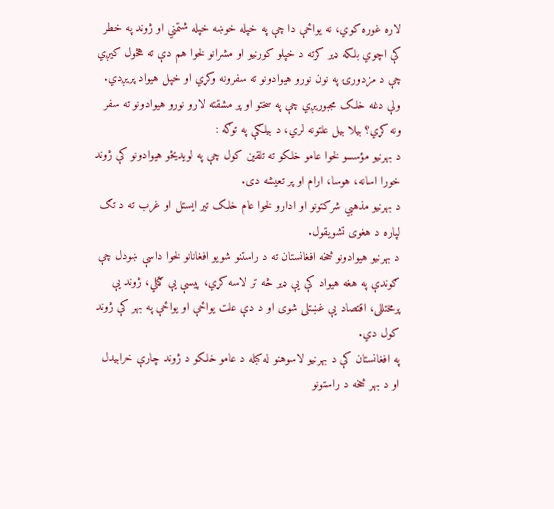لاره غوره کوي، نه يواځې دا چې په خپله خوښه خپله شتمني او ژوند په خطر کې اچوي بلکه ډير کرته د خپلو کورنيو او مشرانو لخوا هم دې ته هڅول کيږي چې د مزدورۍ په نون نورو هيوادونو ته سفرونه وکړي او خپل هيواد پريږدي.
ولې دغه خلک مجبوريږي چې په سختو او پر مشقته لارو نورو هيوادونو ته سفر ونه کړي؟ بيلا بيل علتونه لري، د بيلګې په توګه :
د بهرنيو مؤسسو لخوا عامو خلکو ته تلقين کول چې په لويديځو هيوادونو کې ژوند خورا اسانه، هوسا، ارام او پر تعيشه دى.
د بهرنيو مذهبي شرکتونو او ادارو لخوا عام خلک تير ايستل او غرب ته د تګ لپاره د هغوى تشويقول.
د بهرنيو هيوادونو څخه افغانستان ته د راستنو شويو افغانانو لخوا داسې ښودل چې ګوندې په هغه هيواد کې يې ډير څه تر لاسه کړي، پيسې يې ګټلي، ژوند يې پرمختللى، اقتصاد يې غښتلى شوى او د دې علت يواځې او يواځې په بهر کې ژوند کول دي.
په افغانستان کې د بهرنيو لاسوهنو له کبله د عامو خلکو د ژوند چارې خرابيدل او د بهر څخه د راستونو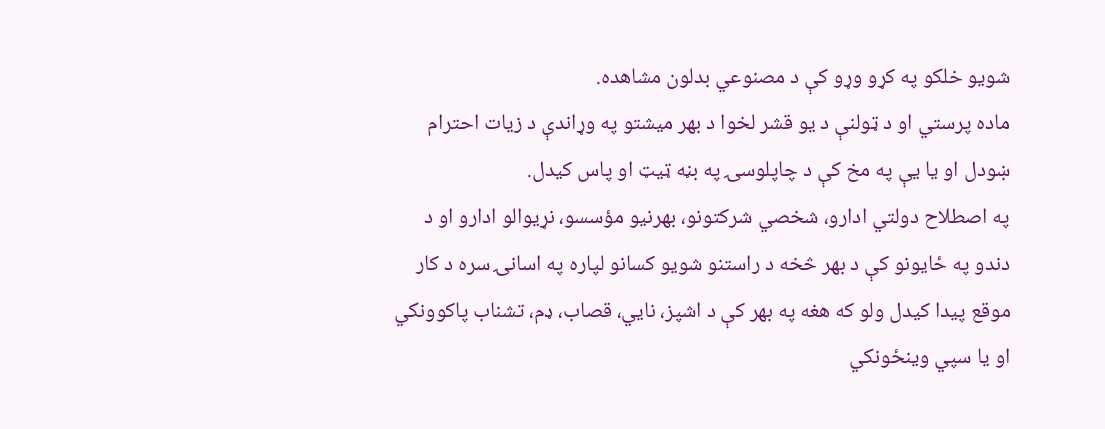شويو خلکو په کړو وړو کې د مصنوعي بدلون مشاهده.
ماده پرستي او د ټولنې د يو قشر لخوا د بهر ميشتو په وړاندې د زيات احترام ښودل او يا يې په مخ کې د چاپلوسۍ په بڼه ټيټ او پاس کيدل.
په اصطلاح دولتي ادارو، شخصي شرکتونو، بهرنيو مؤسسو، نړيوالو ادارو او د دندو په ځايونو کې د بهر څخه د راستنو شويو کسانو لپاره په اسانۍ سره د کار موقع پيدا کيدل ولو که هغه په بهر کې د اشپز، نايي، قصاب، ډم، تشناب پاکوونکي او يا سپي وينځونکي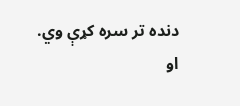دنده تر سره کړې وي.
او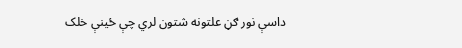داسې نور ګڼ علتونه شتون لري چې ځينې خلک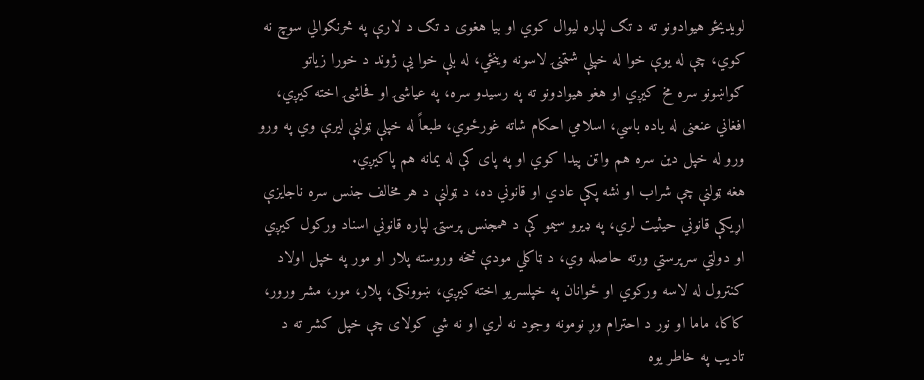لويديځو هيوادونو ته د تګ لپاره ليوال کوي او بيا هغوى د تګ د لارې په څرنګوالي سوچ نه کوي، چې له يوې خوا له خپلې شتمنۍ لاسونه وينځي، له بلې خوا يې ژوند د خورا زياتو ګواښونو سره مخ کيږي او هغو هيوادونو ته په رسيدو سره، په عياشۍ او فحاشۍ اخته کيږي، افغاني عنعنى له ياده باسي، اسلامي احکام شاته غورځوي، طبعاً له خپلې ټولنې ليرې وي په ورو ورو له خپل دين سره هم واټن پيدا کوي او په پاى کې له يمانه هم پاکيږي.
هغه ټولنې چې شراب او نشه پکې عادي او قانوني ده، د ټولنې د هر مخالف جنس سره ناجايزې اړيکې قانوني حيثيت لري، په ډيرو سيمو کې د همجنس پرستۍ لپاره قانوني اسناد ورکول کيږي او دولتي سرپرستي ورته حاصله وي، د ټاکلي مودې څخه وروسته پلار او مور په خپل اولاد کنترول له لاسه ورکوي او ځوانان په خپلسريو اخته کيږي، ښوونکى، پلار، مور، مشر ورور، کاکا، ماما او نور د احترام وړ نومونه وجود نه لري او نه شي کولاى چې خپل کشر ته د تاديب په خاطر يوه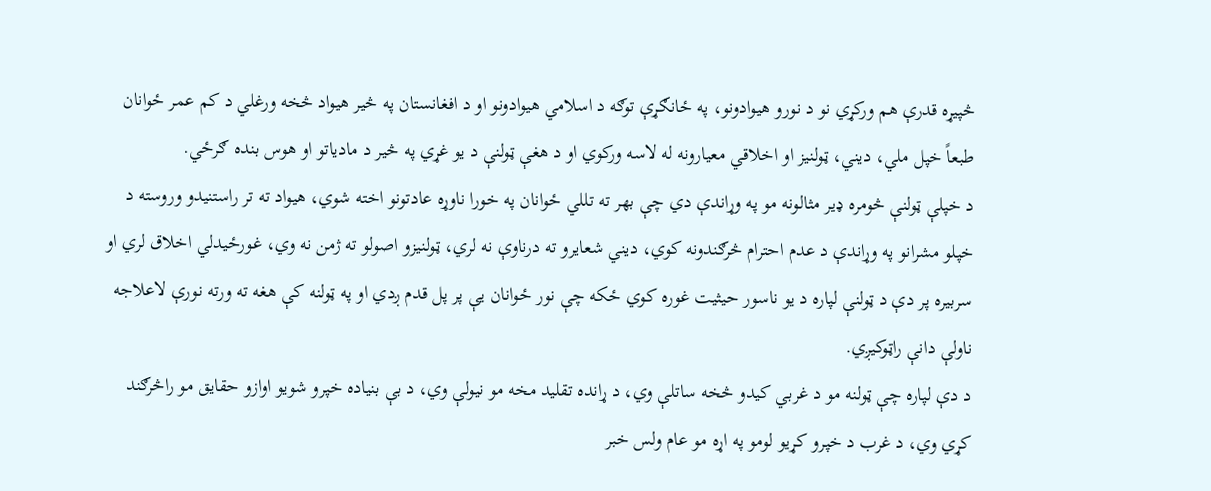څپيړه قدرې هم ورکړي نو د نورو هيوادونو، په ځانګړې توګه د اسلامي هيوادونو او د افغانستان په څير هيواد څخه ورغلي د کم عمر ځوانان طبعاً خپل ملي، ديني، ټولنيز او اخلاقي معيارونه له لاسه ورکوي او د هغې ټولنې د يو غړي په څير د مادياتو او هوس بنده ګرځي.
د خپلې ټولنې څومره ډير مثالونه مو په وړاندې دي چې بهر ته تللي ځوانان په خورا ناوړه عادتونو اخته شوي، هيواد ته تر راستنيدو وروسته د خپلو مشرانو په وړاندې د عدم احترام څرګندونه کوي، ديني شعايرو ته درناوې نه لري، ټولنيزو اصولو ته ژمن نه وي، غورځيدلي اخلاق لري او سربيره پر دې د ټولنې لپاره د يو ناسور حيثيت غوره کوي ځکه چې نور ځوانان يې پر پل قدم ږدي او په ټولنه کې هغه ته ورته نورې لاعلاجه ناولې دانې راټوکيږي.
د دې لپاره چې ټولنه مو د غربي کيدو څخه ساتلې وي، د ړانده تقليد مخه مو نيولې وي، د بې بنياده خپرو شويو اوازو حقايق مو راڅرګند کړي وي، د غرب د خپرو کړيو لومو په اړه مو عام ولس خبر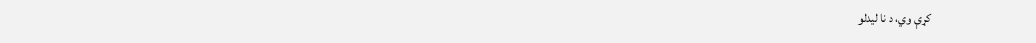کړې وي، د نا ليدلو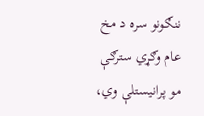ننګونو سره د مخ عام وګړي سترګې مو پرانيستلې وي،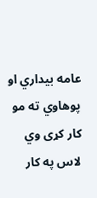عامه بيداري او پوهاوي ته مو کار کړى وي لاس په کار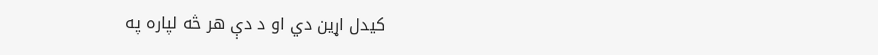کيدل اړين دي او د دې هر څه لپاره په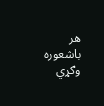هر باشعوره وګړي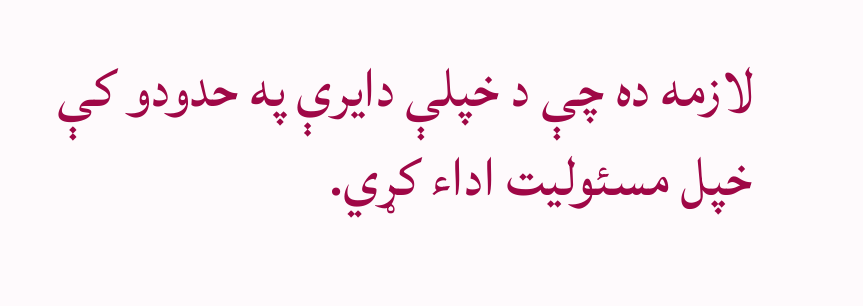لازمه ده چې د خپلې دايرې په حدودو کې خپل مسئوليت اداء کړي.